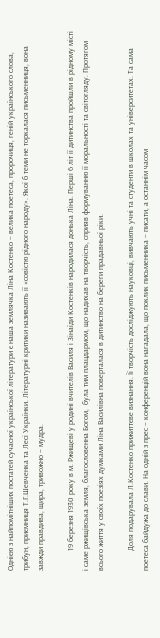Однією з найпомітніших постатей сучасної української літератури є наша землячка Ліна Костенко – велика поетеса, пророчиця, геній українського слова, трибун, приємниця Т.Г.Шевченка та Лесі Українки. Літературні критики називають її «совістю рідного народу». Якої б теми не торкалася письменниця, вона завжди правдива, щира, тривожно – мудра.

          19 березня 1930 року в м. Ржищеві у родині вчителів Василя і Зінаїди Костенків народилася донька Ліна. Перші 6 літ її дитинства пройшли в рідному місті і саме ржищівська земля, благословенна Богом,  була тим плацдармом, що надихав на творчість, сприяв формуванню її моральності та світогляду. Протягом всього життя у своїх поезіях думками Ліна Василівна поверталася в дитинство на береги прадавньої ріки.

          Доля подарувала Л.Костенко прижиттєве визнання. Її творчість досліджують науковці, вивчають учні та студенти в школах та університетах. Та сама поетеса байдужа до слави. На одній з прес – конференцій вона нагадала, що поклик письменника – писати, а останнім часом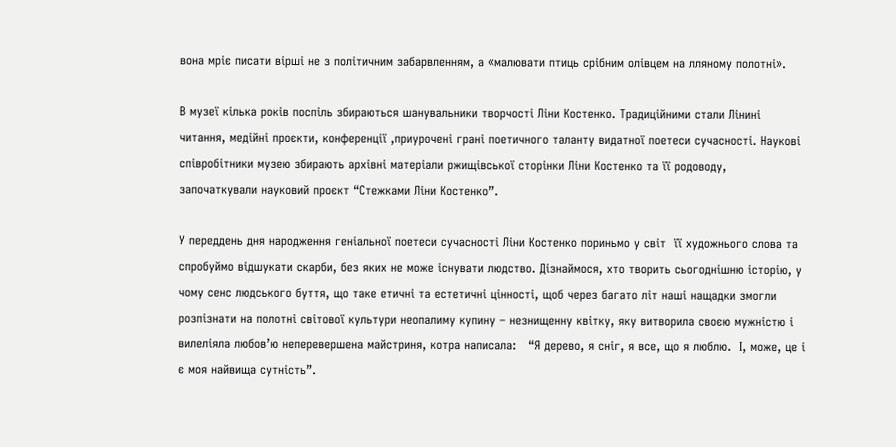вона мріє писати вірші не з політичним забарвленням, а «малювати птиць срібним олівцем на лляному полотні».

В музеї кілька років поспіль збираються шанувальники творчості Ліни Костенко. Традиційними стали Лінині читання, медійні проєкти, конференції ,приурочені грані поетичного таланту видатної поетеси сучасності. Наукові співробітники музею збирають архівні матеріали ржищівської сторінки Ліни Костенко та її родоводу, започаткували науковий проєкт “Стежками Ліни Костенко”.

У переддень дня народження геніальної поетеси сучасності Ліни Костенко пориньмо у світ  її художнього слова та спробуймо відшукати скарби, без яких не може існувати людство. Дізнаймося, хто творить сьогоднішню історію, у чому сенс людського буття, що таке етичні та естетичні цінності, щоб через багато літ наші нащадки змогли розпізнати на полотні світової культури неопалиму купину – незнищенну квітку, яку витворила своєю мужністю і вилеліяла любов’ю неперевершена майстриня, котра написала:   “Я дерево, я сніг, я все, що я люблю.  І, може, це і є моя найвища сутність”.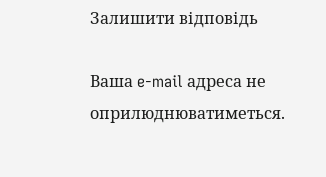Залишити відповідь

Ваша e-mail адреса не оприлюднюватиметься.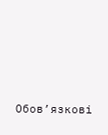Обов’язкові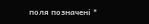поля позначені *